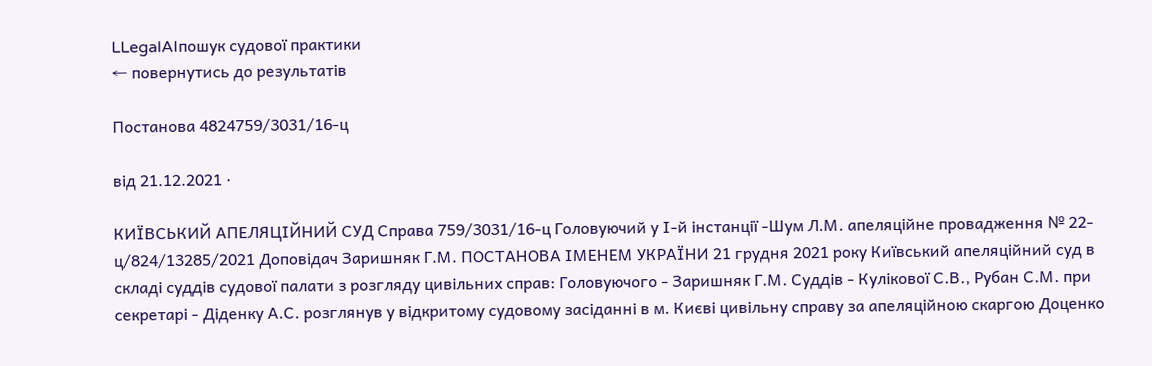LLegalAIпошук судової практики
← повернутись до результатів

Постанова 4824759/3031/16-ц

від 21.12.2021 ·

КИЇВСЬКИЙ АПЕЛЯЦІЙНИЙ СУД Справа 759/3031/16-ц Головуючий у І-й інстанції -Шум Л.М. апеляційне провадження № 22-ц/824/13285/2021 Доповідач Заришняк Г.М. ПОСТАНОВА ІМЕНЕМ УКРАЇНИ 21 грудня 2021 року Київський апеляційний суд в складі суддів судової палати з розгляду цивільних справ: Головуючого - Заришняк Г.М. Суддів - Кулікової С.В., Рубан С.М. при секретарі - Діденку А.С. розглянув у відкритому судовому засіданні в м. Києві цивільну справу за апеляційною скаргою Доценко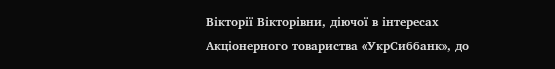Вікторії Вікторівни, діючої в інтересах Акціонерного товариства «УкрСиббанк», до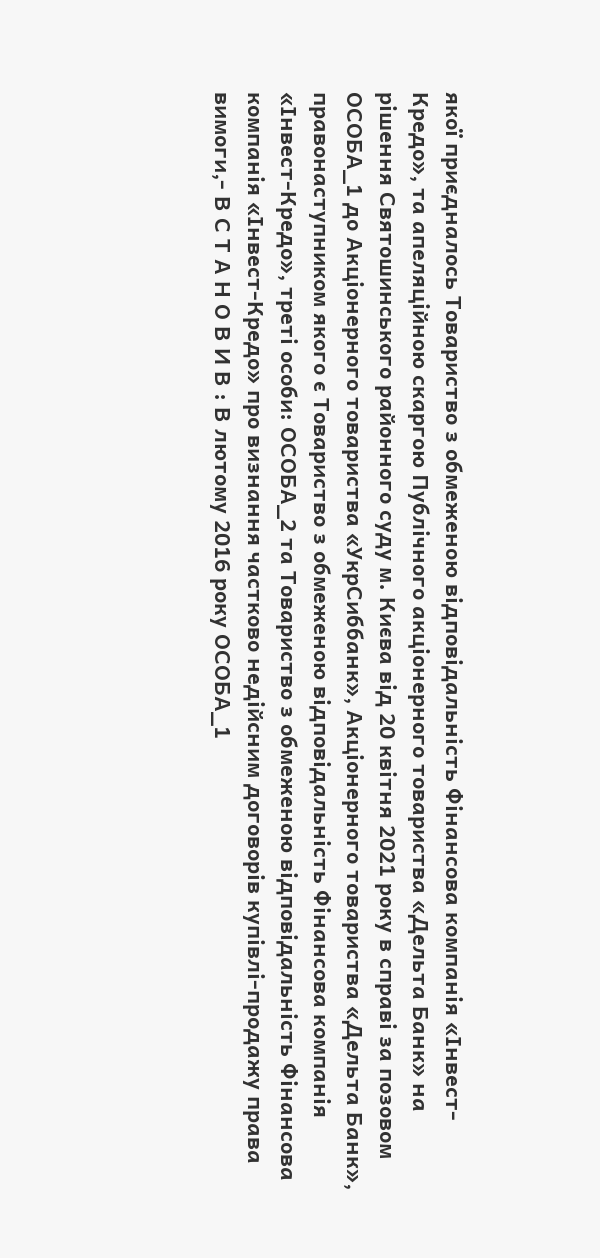якої приєдналось Товариство з обмеженою відповідальність Фінансова компанія «Інвест-Кредо», та апеляційною скаргою Публічного акціонерного товариства «Дельта Банк» на рішення Святошинського районного суду м. Києва від 20 квітня 2021 року в справі за позовом ОСОБА_1 до Акціонерного товариства «УкрСиббанк», Акціонерного товариства «Дельта Банк», правонаступником якого є Товариство з обмеженою відповідальність Фінансова компанія «Інвест-Кредо», треті особи: ОСОБА_2 та Товариство з обмеженою відповідальність Фінансова компанія «Інвест-Кредо» про визнання частково недійсним договорів купівлі-продажу права вимоги,- В С Т А Н О В И В : В лютому 2016 року ОСОБА_1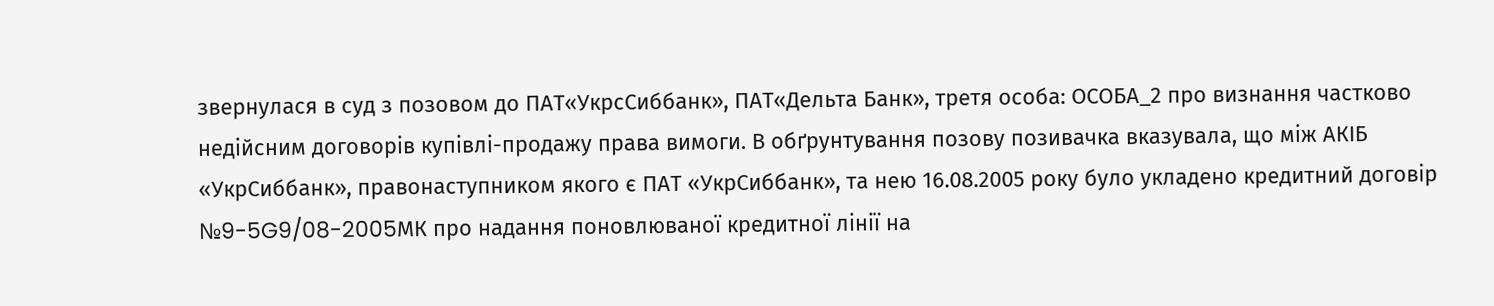звернулася в суд з позовом до ПАТ«УкрсСиббанк», ПАТ«Дельта Банк», третя особа: ОСОБА_2 про визнання частково недійсним договорів купівлі-продажу права вимоги. В обґрунтування позову позивачка вказувала, що між АКІБ «УкрСиббанк», правонаступником якого є ПАТ «УкрСиббанк», та нею 16.08.2005 року було укладено кредитний договір №9-5G9/08-2005МК про надання поновлюваної кредитної лінії на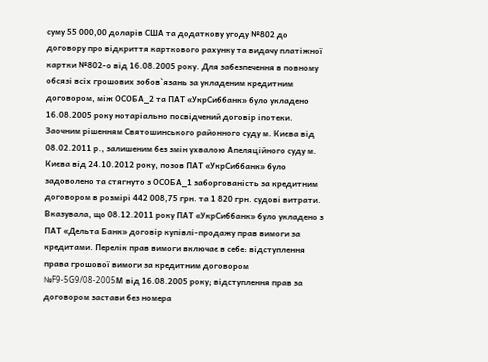суму 55 000,00 доларів США та додаткову угоду №802 до договору про відкриття карткового рахунку та видачу платіжної картки №802-о від 16.08.2005 року. Для забезпечення в повному обсязі всіх грошових зобов`язань за укладеним кредитним договором, між ОСОБА_2 та ПАТ «УкрСиббанк» було укладено 16.08.2005 року нотаріально посвідчений договір іпотеки. Заочним рішенням Святошинського районного суду м. Києва від 08.02.2011 р., залишеним без змін ухвалою Апеляційного суду м. Києва від 24.10.2012 року, позов ПАТ «УкрСиббанк» було задоволено та стягнуто з ОСОБА_1 заборгованість за кредитним договором в розмірі 442 008,75 грн. та 1 820 грн. судові витрати. Вказувала, що 08.12.2011 року ПАТ «УкрСиббанк» було укладено з ПАТ «Дельта Банк» договір купівлі-продажу прав вимоги за кредитами. Перелік прав вимоги включає в себе: відступлення права грошової вимоги за кредитним договором №F9-5G9/08-2005М від 16.08.2005 року; відступлення прав за договором застави без номера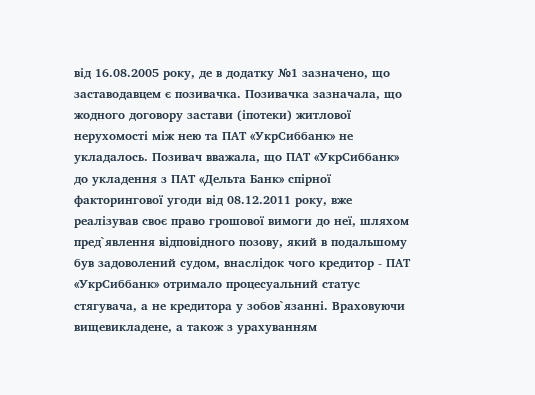від 16.08.2005 року, де в додатку №1 зазначено, що заставодавцем є позивачка. Позивачка зазначала, що жодного договору застави (іпотеки) житлової нерухомості між нею та ПАТ «УкрСиббанк» не укладалось. Позивач вважала, що ПАТ «УкрСиббанк» до укладення з ПАТ «Дельта Банк» спірної факторингової угоди від 08.12.2011 року, вже реалізував своє право грошової вимоги до неї, шляхом пред`явлення відповідного позову, який в подальшому був задоволений судом, внаслідок чого кредитор - ПАТ «УкрСиббанк» отримало процесуальний статус стягувача, а не кредитора у зобов`язанні. Враховуючи вищевикладене, а також з урахуванням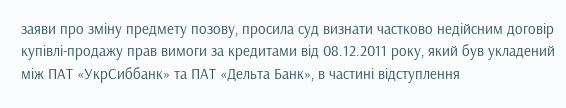заяви про зміну предмету позову, просила суд визнати частково недійсним договір купівлі-продажу прав вимоги за кредитами від 08.12.2011 року, який був укладений між ПАТ «УкрСиббанк» та ПАТ «Дельта Банк», в частині відступлення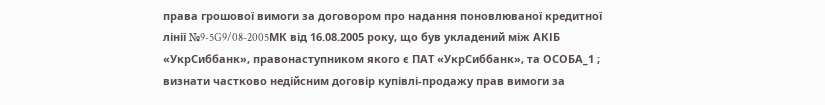права грошової вимоги за договором про надання поновлюваної кредитної лінії №9-5G9/08-2005МК від 16.08.2005 року, що був укладений між АКІБ «УкрСиббанк», правонаступником якого є ПАТ «УкрСиббанк», та ОСОБА_1 ; визнати частково недійсним договір купівлі-продажу прав вимоги за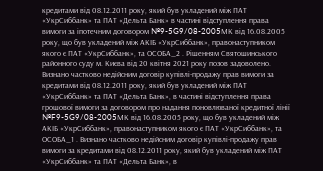кредитами від 08.12.2011 року, який був укладений між ПАТ «УкрСиббанк» та ПАТ «Дельта Банк» в частині відступлення права вимоги за іпотечним договором №9-5G9/08-2005МК від 16.08.2005 року, що був укладений між АКІБ «УкрСиббанк», правонаступником якого є ПАТ «УкрСиббанк», та ОСОБА_2 . Рішенням Святошинського районного суду м. Києва від 20 квітня 2021 року позов задоволено. Визнано частково недійсним договір купівлі-продажу прав вимоги за кредитами від 08.12.2011 року, який був укладений між ПАТ «УкрСиббанк» та ПАТ «Дельта Банк», в частині відступлення права грошової вимоги за договором про надання поновлюваної кредитної лінії №F9-5G9/08-2005МК від 16.08.2005 року, що був укладений між АКІБ «УкрСиббанк», правонаступником якого є ПАТ «УкрСиббанк», та ОСОБА_1 . Визнано частково недійсним договір купівлі-продажу прав вимоги за кредитами від 08.12.2011 року, який був укладений між ПАТ «УкрСиббанк» та ПАТ «Дельта Банк», в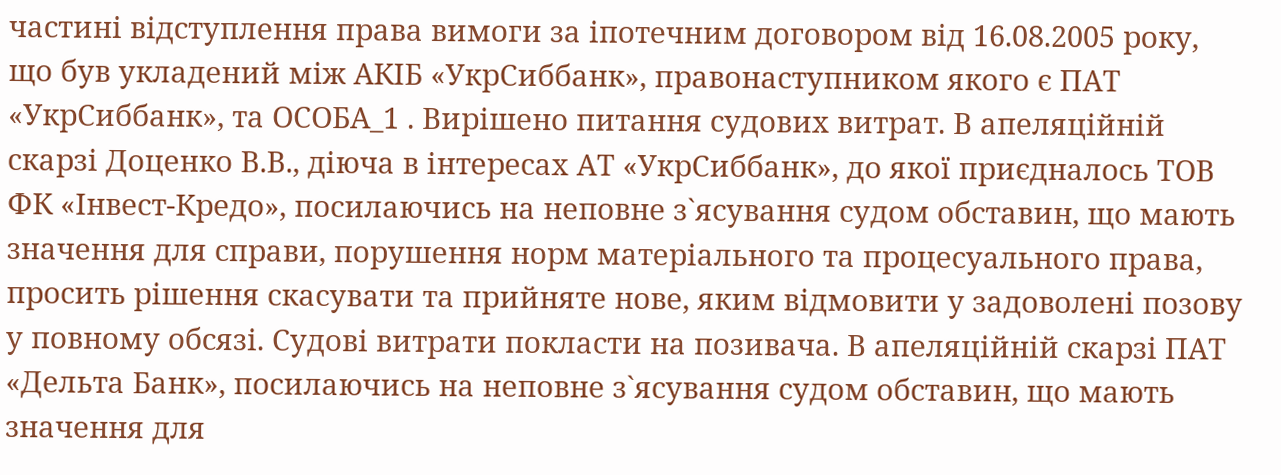частині відступлення права вимоги за іпотечним договором від 16.08.2005 року, що був укладений між АКІБ «УкрСиббанк», правонаступником якого є ПАТ «УкрСиббанк», та ОСОБА_1 . Вирішено питання судових витрат. В апеляційній скарзі Доценко В.В., діюча в інтересах АТ «УкрСиббанк», до якої приєдналось ТОВ ФК «Інвест-Кредо», посилаючись на неповне з`ясування судом обставин, що мають значення для справи, порушення норм матеріального та процесуального права, просить рішення скасувати та прийняте нове, яким відмовити у задоволені позову у повному обсязі. Судові витрати покласти на позивача. В апеляційній скарзі ПАТ «Дельта Банк», посилаючись на неповне з`ясування судом обставин, що мають значення для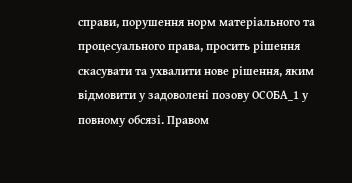справи, порушення норм матеріального та процесуального права, просить рішення скасувати та ухвалити нове рішення, яким відмовити у задоволені позову ОСОБА_1 у повному обсязі. Правом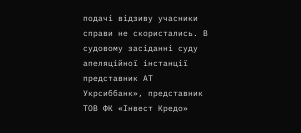подачі відзиву учасники справи не скористались. В судовому засіданні суду апеляційної інстанції представник АТ Укрсиббанк», представник ТОВ ФК «Інвест Кредо»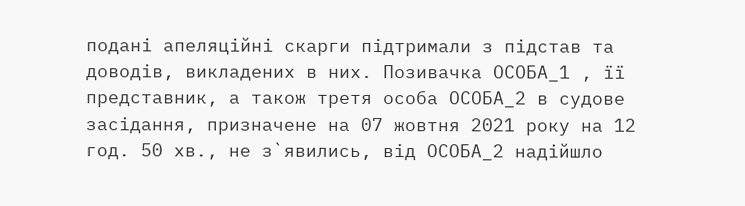подані апеляційні скарги підтримали з підстав та доводів, викладених в них. Позивачка ОСОБА_1 , її представник, а також третя особа ОСОБА_2 в судове засідання, призначене на 07 жовтня 2021 року на 12 год. 50 хв., не з`явились, від ОСОБА_2 надійшло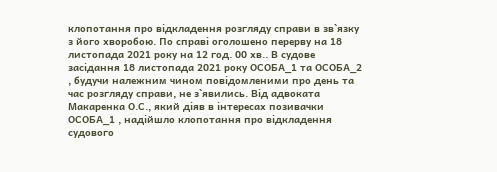клопотання про відкладення розгляду справи в зв`язку з його хворобою. По справі оголошено перерву на 18 листопада 2021 року на 12 год. 00 хв.. В судове засідання 18 листопада 2021 року ОСОБА_1 та ОСОБА_2 , будучи належним чином повідомленими про день та час розгляду справи, не з`явились. Від адвоката Макаренка О.С., який діяв в інтересах позивачки ОСОБА_1 , надійшло клопотання про відкладення судового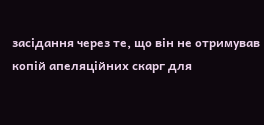засідання через те, що він не отримував копій апеляційних скарг для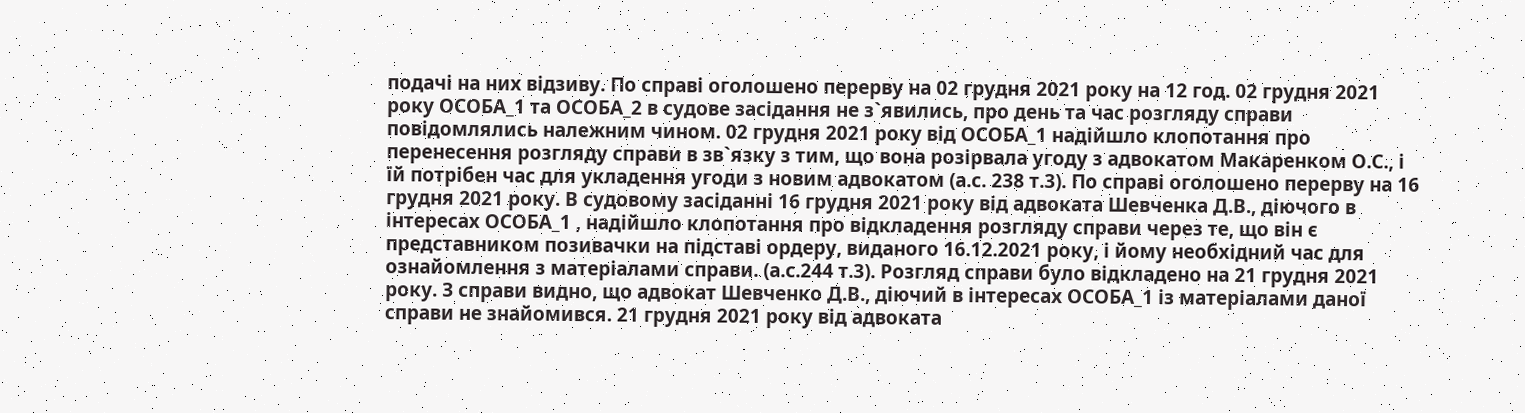подачі на них відзиву. По справі оголошено перерву на 02 грудня 2021 року на 12 год. 02 грудня 2021 року ОСОБА_1 та ОСОБА_2 в судове засідання не з`явились, про день та час розгляду справи повідомлялись належним чином. 02 грудня 2021 року від ОСОБА_1 надійшло клопотання про перенесення розгляду справи в зв`язку з тим, що вона розірвала угоду з адвокатом Макаренком О.С., і їй потрібен час для укладення угоди з новим адвокатом (а.с. 238 т.3). По справі оголошено перерву на 16 грудня 2021 року. В судовому засіданні 16 грудня 2021 року від адвоката Шевченка Д.В., діючого в інтересах ОСОБА_1 , надійшло клопотання про відкладення розгляду справи через те, що він є представником позивачки на підставі ордеру, виданого 16.12.2021 року, і йому необхідний час для ознайомлення з матеріалами справи. (а.с.244 т.3). Розгляд справи було відкладено на 21 грудня 2021 року. З справи видно, що адвокат Шевченко Д.В., діючий в інтересах ОСОБА_1 із матеріалами даної справи не знайомився. 21 грудня 2021 року від адвоката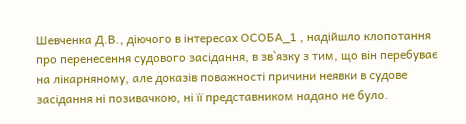Шевченка Д.В., діючого в інтересах ОСОБА_1 , надійшло клопотання про перенесення судового засідання, в зв`язку з тим, що він перебуває на лікарняному, але доказів поважності причини неявки в судове засідання ні позивачкою, ні її представником надано не було.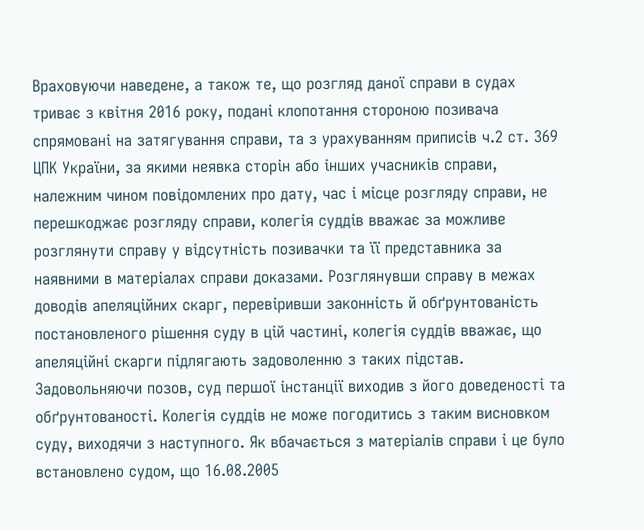Враховуючи наведене, а також те, що розгляд даної справи в судах триває з квітня 2016 року, подані клопотання стороною позивача спрямовані на затягування справи, та з урахуванням приписів ч.2 ст. 369 ЦПК України, за якими неявка сторін або інших учасників справи, належним чином повідомлених про дату, час і місце розгляду справи, не перешкоджає розгляду справи, колегія суддів вважає за можливе розглянути справу у відсутність позивачки та її представника за наявними в матеріалах справи доказами. Розглянувши справу в межах доводів апеляційних скарг, перевіривши законність й обґрунтованість постановленого рішення суду в цій частині, колегія суддів вважає, що апеляційні скарги підлягають задоволенню з таких підстав. Задовольняючи позов, суд першої інстанції виходив з його доведеності та обґрунтованості. Колегія суддів не може погодитись з таким висновком суду, виходячи з наступного. Як вбачається з матеріалів справи і це було встановлено судом, що 16.08.2005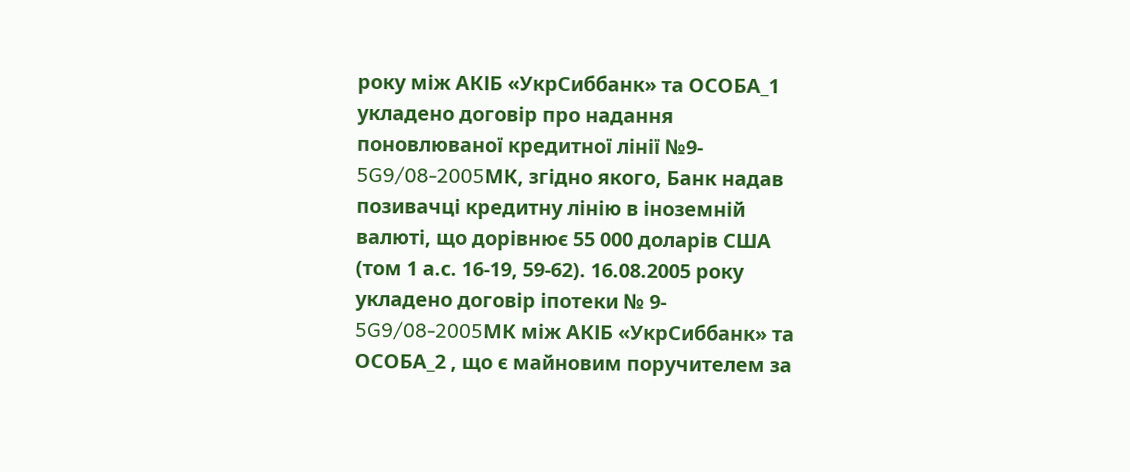року між АКІБ «УкрСиббанк» та ОСОБА_1 укладено договір про надання поновлюваної кредитної лінії №9- 5G9/08-2005МК, згідно якого, Банк надав позивачці кредитну лінію в іноземній валюті, що дорівнює 55 000 доларів США (том 1 а.с. 16-19, 59-62). 16.08.2005 року укладено договір іпотеки № 9- 5G9/08-2005МК між АКІБ «УкрСиббанк» та ОСОБА_2 , що є майновим поручителем за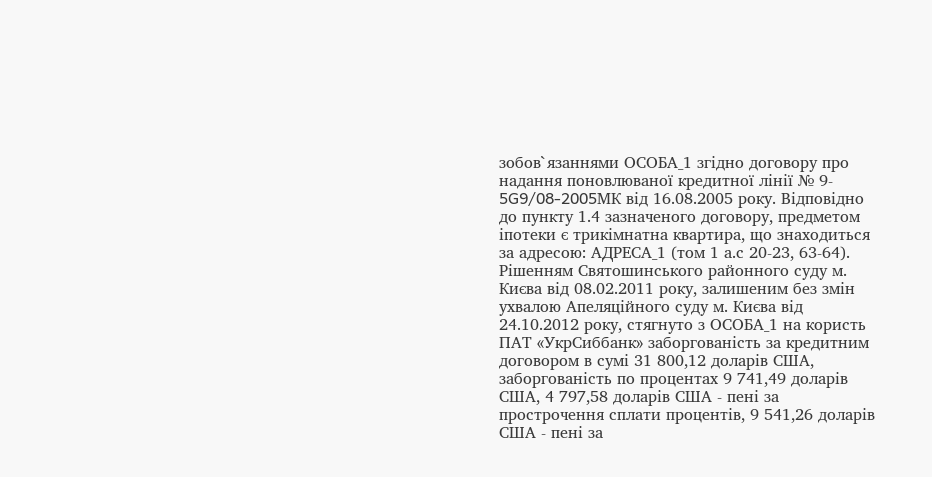зобов`язаннями ОСОБА_1 згідно договору про надання поновлюваної кредитної лінії № 9- 5G9/08-2005МК від 16.08.2005 року. Відповідно до пункту 1.4 зазначеного договору, предметом іпотеки є трикімнатна квартира, що знаходиться за адресою: АДРЕСА_1 (том 1 а.с 20-23, 63-64). Рішенням Святошинського районного суду м. Києва від 08.02.2011 року, залишеним без змін ухвалою Апеляційного суду м. Києва від 24.10.2012 року, стягнуто з ОСОБА_1 на користь ПАТ «УкрСиббанк» заборгованість за кредитним договором в сумі 31 800,12 доларів США, заборгованість по процентах 9 741,49 доларів США, 4 797,58 доларів США - пені за прострочення сплати процентів, 9 541,26 доларів США - пені за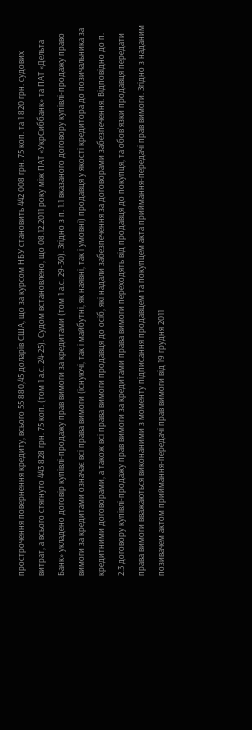прострочення повернення кредиту, всього 55 880,45 доларів США, що за курсом НБУ становить 442 008 грн. 75 коп. та 1 820 грн. судових витрат, а всього стягнуто 443 828 грн. 75 коп. (том 1 а.с. 24-25). Судом встановлено, що 08.12.2011 року між ПАТ «УкрСиббанк» та ПАТ «Дельта Банк» укладено договір купівлі-продажу прав вимоги за кредитами (том 1 а.с. 29-30). Згідно з п. 1.1 вказаного договору купівлі-продажу право вимоги за кредитами означає всі права вимоги (існуючі, так і майбутні, як наявні, так і умовні) продавця у якості кредитора до позичальника за кредитними договорами, а також всі права вимоги продавця до осіб, які надали забезпечення за договорами забезпечення. Відповідно до п. 2.3 договору купівлі-продажу прав вимоги за кредитами права вимоги переходять від продавця до покупця, та обов`язки продавця передати права вимоги вважаються виконаними з моменту підписання продавцем та покупцем акта приймання-передачі прав вимоги. Згідно з наданим позивачем актом приймання-передачі прав вимоги від 19 грудня 2011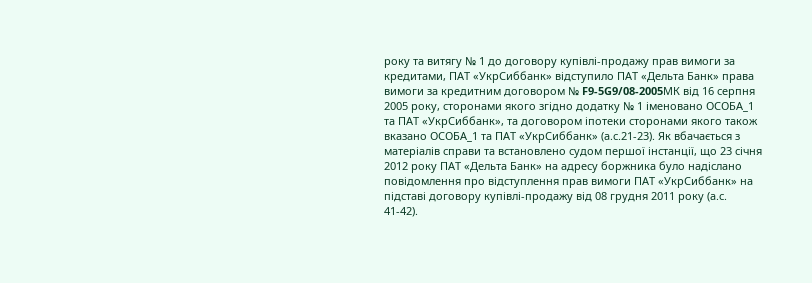року та витягу № 1 до договору купівлі-продажу прав вимоги за кредитами, ПАТ «УкрСиббанк» відступило ПАТ «Дельта Банк» права вимоги за кредитним договором № F9-5G9/08-2005MК від 16 серпня 2005 року, сторонами якого згідно додатку № 1 іменовано ОСОБА_1 та ПАТ «УкрСиббанк», та договором іпотеки сторонами якого також вказано ОСОБА_1 та ПАТ «УкрСиббанк» (а.с.21-23). Як вбачається з матеріалів справи та встановлено судом першої інстанції, що 23 січня 2012 року ПАТ «Дельта Банк» на адресу боржника було надіслано повідомлення про відступлення прав вимоги ПАТ «УкрСиббанк» на підставі договору купівлі-продажу від 08 грудня 2011 року (а.с. 41-42).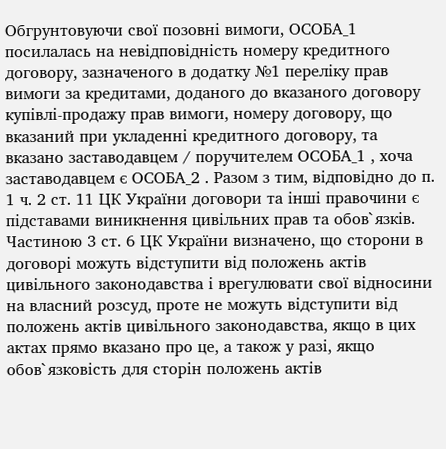Обгрунтовуючи свої позовні вимоги, ОСОБА_1 посилалась на невідповідність номеру кредитного договору, зазначеного в додатку №1 переліку прав вимоги за кредитами, доданого до вказаного договору купівлі-продажу прав вимоги, номеру договору, що вказаний при укладенні кредитного договору, та вказано заставодавцем / поручителем ОСОБА_1 , хоча заставодавцем є ОСОБА_2 . Разом з тим, відповідно до п. 1 ч. 2 ст. 11 ЦК України договори та інші правочини є підставами виникнення цивільних прав та обов`язків. Частиною 3 ст. 6 ЦК України визначено, що сторони в договорі можуть відступити від положень актів цивільного законодавства і врегулювати свої відносини на власний розсуд, проте не можуть відступити від положень актів цивільного законодавства, якщо в цих актах прямо вказано про це, а також у разі, якщо обов`язковість для сторін положень актів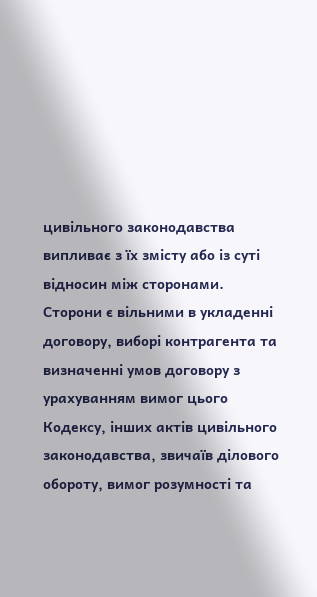цивільного законодавства випливає з їх змісту або із суті відносин між сторонами. Сторони є вільними в укладенні договору, виборі контрагента та визначенні умов договору з урахуванням вимог цього Кодексу, інших актів цивільного законодавства, звичаїв ділового обороту, вимог розумності та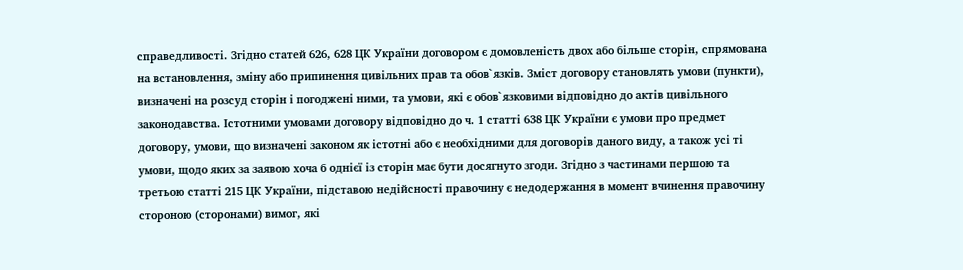справедливості. Згідно статей 626, 628 ЦК України договором є домовленість двох або більше сторін, спрямована на встановлення, зміну або припинення цивільних прав та обов`язків. Зміст договору становлять умови (пункти), визначені на розсуд сторін і погоджені ними, та умови, які є обов`язковими відповідно до актів цивільного законодавства. Істотними умовами договору відповідно до ч. 1 статті 638 ЦК України є умови про предмет договору, умови, що визначені законом як істотні або є необхідними для договорів даного виду, а також усі ті умови, щодо яких за заявою хоча б однієї із сторін має бути досягнуто згоди. Згідно з частинами першою та третьою статті 215 ЦК України, підставою недійсності правочину є недодержання в момент вчинення правочину стороною (сторонами) вимог, які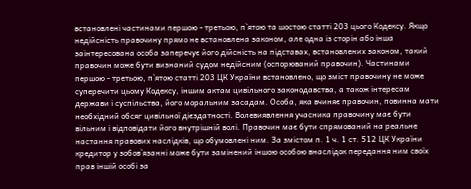встановлені частинами першою - третьою, п`ятою та шостою статті 203 цього Кодексу. Якщо недійсність правочину прямо не встановлена законом, але одна із сторін або інша заінтересована особа заперечує його дійсність на підставах, встановлених законом, такий правочин може бути визнаний судом недійсним (оспорюваний правочин). Частинами першою - третьою, п`ятою статті 203 ЦК України встановлено, що зміст правочину не може суперечити цьому Кодексу, іншим актам цивільного законодавства, а також інтересам держави і суспільства, його моральним засадам. Особа, яка вчиняє правочин, повинна мати необхідний обсяг цивільної дієздатності. Волевиявлення учасника правочину має бути вільним і відповідати його внутрішній волі. Правочин має бути спрямований на реальне настання правових наслідків, що обумовлені ним. За змістом п. 1 ч. 1 ст. 512 ЦК України кредитор у зобов`язанні може бути замінений іншою особою внаслідок передання ним своїх прав іншій особі за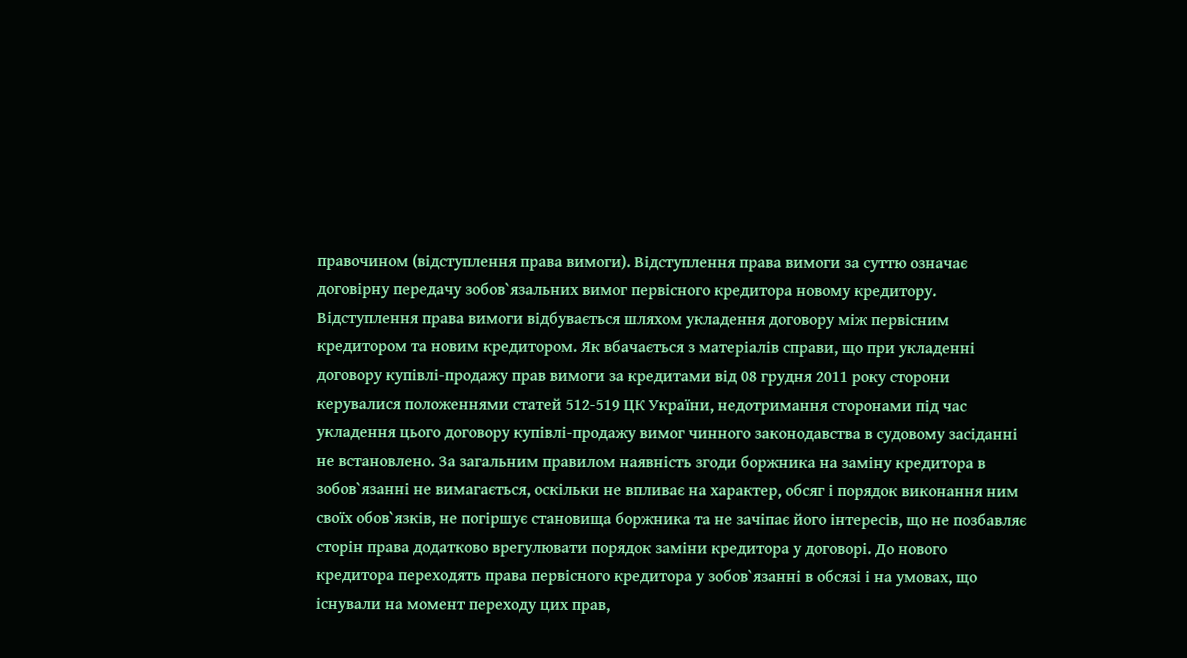правочином (відступлення права вимоги). Відступлення права вимоги за суттю означає договірну передачу зобов`язальних вимог первісного кредитора новому кредитору. Відступлення права вимоги відбувається шляхом укладення договору між первісним кредитором та новим кредитором. Як вбачається з матеріалів справи, що при укладенні договору купівлі-продажу прав вимоги за кредитами від 08 грудня 2011 року сторони керувалися положеннями статей 512-519 ЦК України, недотримання сторонами під час укладення цього договору купівлі-продажу вимог чинного законодавства в судовому засіданні не встановлено. За загальним правилом наявність згоди боржника на заміну кредитора в зобов`язанні не вимагається, оскільки не впливає на характер, обсяг і порядок виконання ним своїх обов`язків, не погіршує становища боржника та не зачіпає його інтересів, що не позбавляє сторін права додатково врегулювати порядок заміни кредитора у договорі. До нового кредитора переходять права первісного кредитора у зобов`язанні в обсязі і на умовах, що існували на момент переходу цих прав,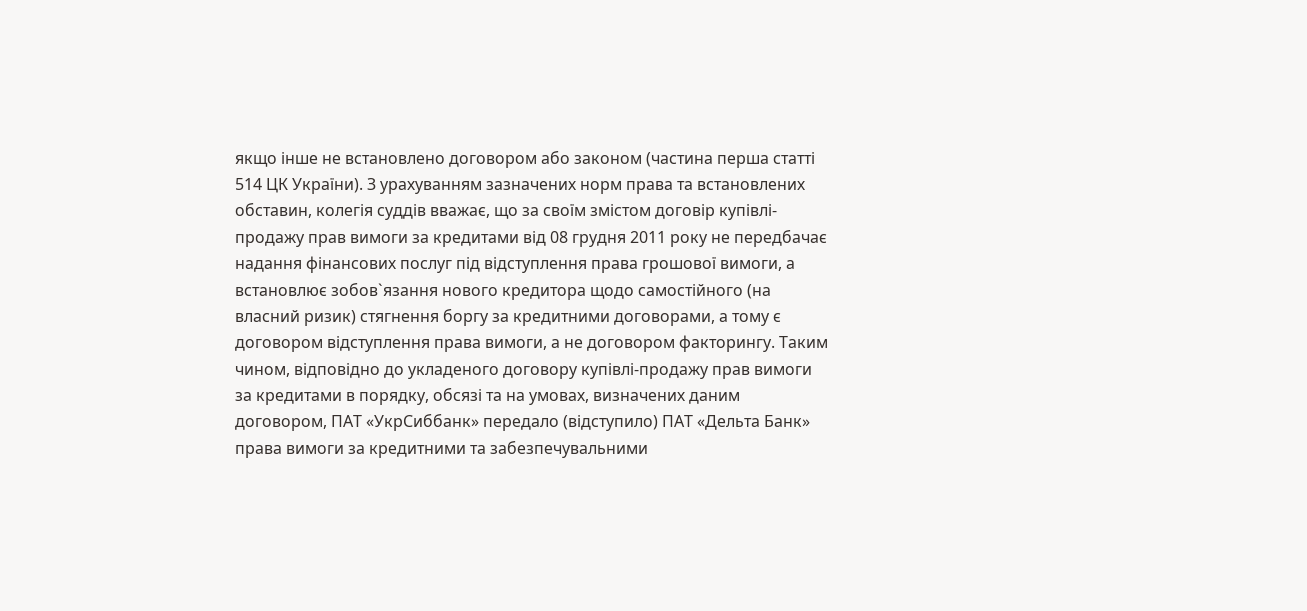якщо інше не встановлено договором або законом (частина перша статті 514 ЦК України). З урахуванням зазначених норм права та встановлених обставин, колегія суддів вважає, що за своїм змістом договір купівлі-продажу прав вимоги за кредитами від 08 грудня 2011 року не передбачає надання фінансових послуг під відступлення права грошової вимоги, а встановлює зобов`язання нового кредитора щодо самостійного (на власний ризик) стягнення боргу за кредитними договорами, а тому є договором відступлення права вимоги, а не договором факторингу. Таким чином, відповідно до укладеного договору купівлі-продажу прав вимоги за кредитами в порядку, обсязі та на умовах, визначених даним договором, ПАТ «УкрСиббанк» передало (відступило) ПАТ «Дельта Банк» права вимоги за кредитними та забезпечувальними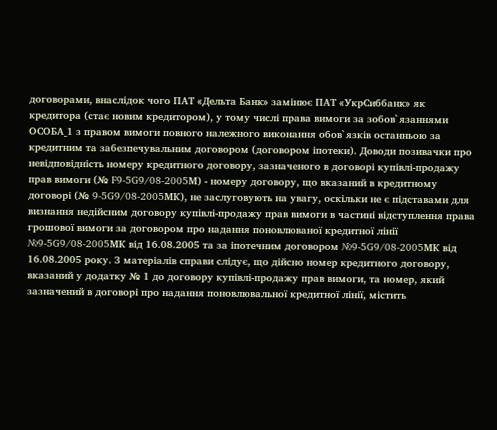договорами, внаслідок чого ПАТ «Дельта Банк» замінює ПАТ «УкрСиббанк» як кредитора (стає новим кредитором), у тому числі права вимоги за зобов`язаннями ОСОБА_1 з правом вимоги повного належного виконання обов`язків останньою за кредитним та забезпечувальним договором (договором іпотеки). Доводи позивачки про невідповідність номеру кредитного договору, зазначеного в договорі купівлі-продажу прав вимоги (№ F9-5G9/08-2005М) - номеру договору, що вказаний в кредитному договорі (№ 9-5G9/08-2005МК), не заслуговують на увагу, оскільки не є підставами для визнання недійсним договору купівлі-продажу прав вимоги в частині відступлення права грошової вимоги за договором про надання поновлюваної кредитної лінії №9-5G9/08-2005МК від 16.08.2005 та за іпотечним договором №9-5G9/08-2005МК від 16.08.2005 року. З матеріалів справи слідує, що дійсно номер кредитного договору, вказаний у додатку № 1 до договору купівлі-продажу прав вимоги, та номер, який зазначений в договорі про надання поновлювальної кредитної лінії, містить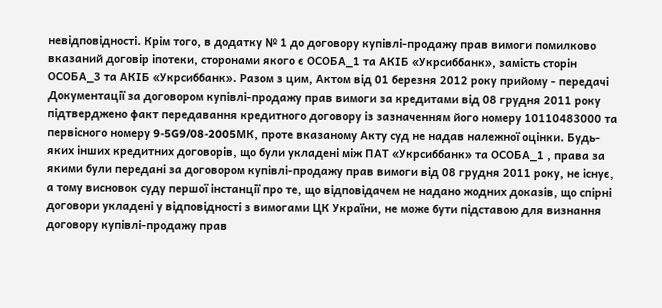невідповідності. Крім того, в додатку № 1 до договору купівлі-продажу прав вимоги помилково вказаний договір іпотеки, сторонами якого є ОСОБА_1 та АКІБ «Укрсиббанк», замість сторін ОСОБА_3 та АКІБ «Укрсиббанк». Разом з цим, Актом від 01 березня 2012 року прийому - передачі Документації за договором купівлі-продажу прав вимоги за кредитами від 08 грудня 2011 року підтверджено факт передавання кредитного договору із зазначенням його номеру 10110483000 та первісного номеру 9-5G9/08-2005МК, проте вказаному Акту суд не надав належної оцінки. Будь-яких інших кредитних договорів, що були укладені між ПАТ «Укрсиббанк» та ОСОБА_1 , права за якими були передані за договором купівлі-продажу прав вимоги від 08 грудня 2011 року, не існує, а тому висновок суду першої інстанції про те, що відповідачем не надано жодних доказів, що спірні договори укладені у відповідності з вимогами ЦК України, не може бути підставою для визнання договору купівлі-продажу прав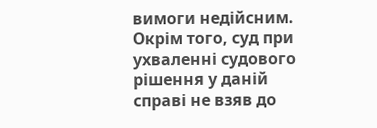вимоги недійсним. Окрім того, суд при ухваленні судового рішення у даній справі не взяв до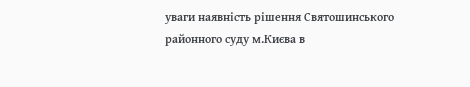уваги наявність рішення Святошинського районного суду м.Києва в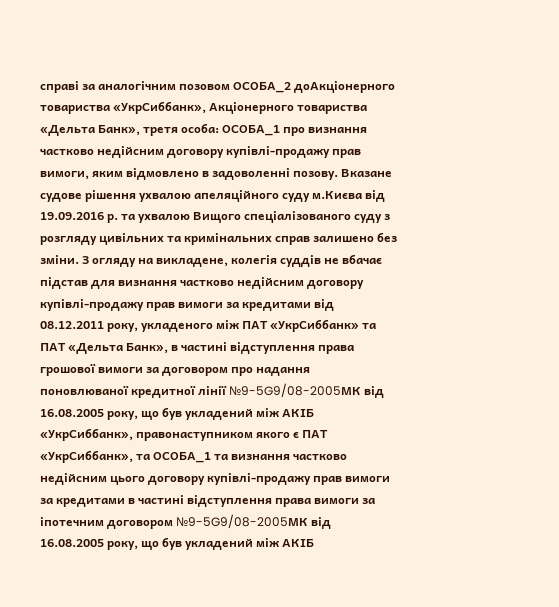справі за аналогічним позовом ОСОБА_2 доАкціонерного товариства «УкрСиббанк», Акціонерного товариства «Дельта Банк», третя особа: ОСОБА_1 про визнання частково недійсним договору купівлі-продажу прав вимоги, яким відмовлено в задоволенні позову. Вказане судове рішення ухвалою апеляційного суду м.Києва від 19.09.2016 р. та ухвалою Вищого спеціалізованого суду з розгляду цивільних та кримінальних справ залишено без зміни. З огляду на викладене, колегія суддів не вбачає підстав для визнання частково недійсним договору купівлі-продажу прав вимоги за кредитами від 08.12.2011 року, укладеного між ПАТ «УкрСиббанк» та ПАТ «Дельта Банк», в частині відступлення права грошової вимоги за договором про надання поновлюваної кредитної лінії №9-5G9/08-2005МК від 16.08.2005 року, що був укладений між АКІБ «УкрСиббанк», правонаступником якого є ПАТ «УкрСиббанк», та ОСОБА_1 та визнання частково недійсним цього договору купівлі-продажу прав вимоги за кредитами в частині відступлення права вимоги за іпотечним договором №9-5G9/08-2005МК від 16.08.2005 року, що був укладений між АКІБ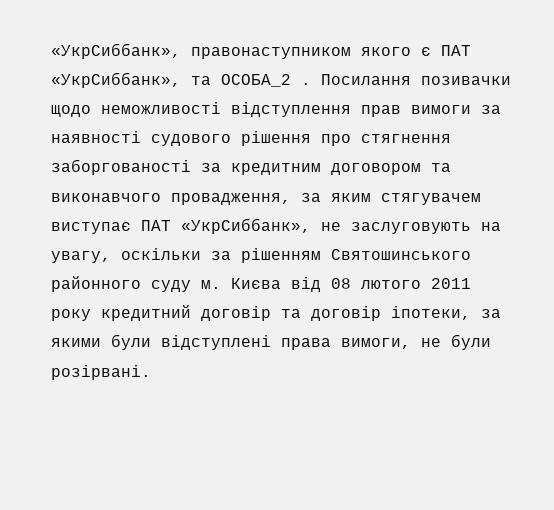«УкрСиббанк», правонаступником якого є ПАТ «УкрСиббанк», та ОСОБА_2 . Посилання позивачки щодо неможливості відступлення прав вимоги за наявності судового рішення про стягнення заборгованості за кредитним договором та виконавчого провадження, за яким стягувачем виступає ПАТ «УкрСиббанк», не заслуговують на увагу, оскільки за рішенням Святошинського районного суду м. Києва від 08 лютого 2011 року кредитний договір та договір іпотеки, за якими були відступлені права вимоги, не були розірвані.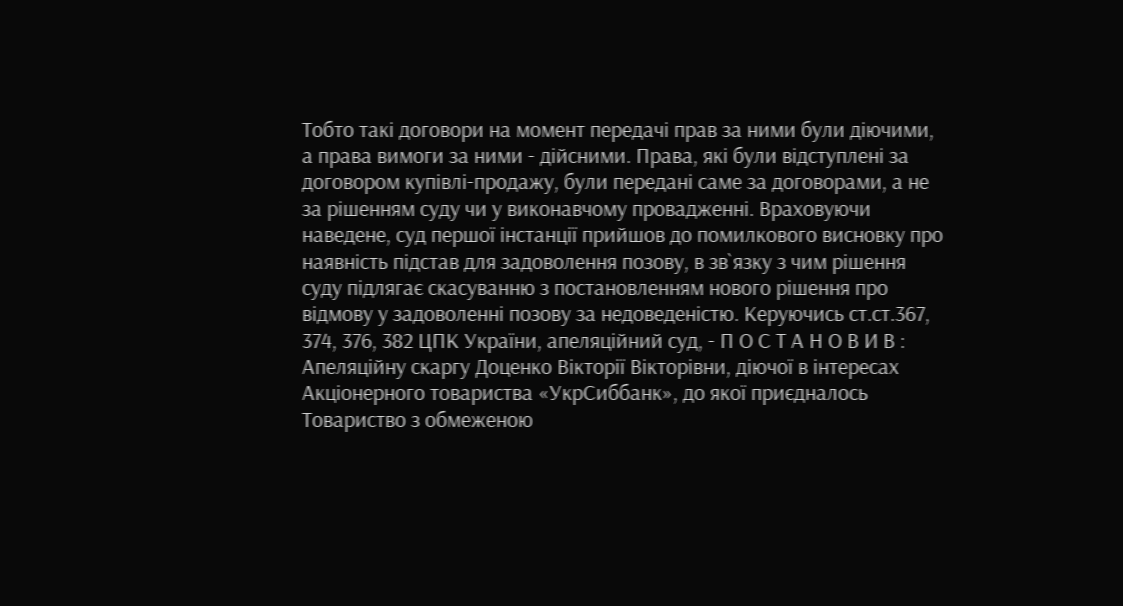Тобто такі договори на момент передачі прав за ними були діючими, а права вимоги за ними - дійсними. Права, які були відступлені за договором купівлі-продажу, були передані саме за договорами, а не за рішенням суду чи у виконавчому провадженні. Враховуючи наведене, суд першої інстанції прийшов до помилкового висновку про наявність підстав для задоволення позову, в зв`язку з чим рішення суду підлягає скасуванню з постановленням нового рішення про відмову у задоволенні позову за недоведеністю. Керуючись ст.ст.367, 374, 376, 382 ЦПК України, апеляційний суд, - П О С Т А Н О В И В : Апеляційну скаргу Доценко Вікторії Вікторівни, діючої в інтересах Акціонерного товариства «УкрСиббанк», до якої приєдналось Товариство з обмеженою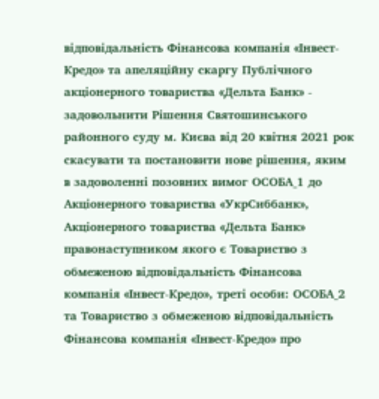відповідальність Фінансова компанія «Інвест-Кредо» та апеляційну скаргу Публічного акціонерного товариства «Дельта Банк» - задовольнити Рішення Святошинського районного суду м. Києва від 20 квітня 2021 рок скасувати та постановити нове рішення, яким в задоволенні позовних вимог ОСОБА_1 до Акціонерного товариства «УкрСиббанк», Акціонерного товариства «Дельта Банк» правонаступником якого є Товариство з обмеженою відповідальність Фінансова компанія «Інвест-Кредо», треті особи: ОСОБА_2 та Товариство з обмеженою відповідальність Фінансова компанія «Інвест-Кредо» про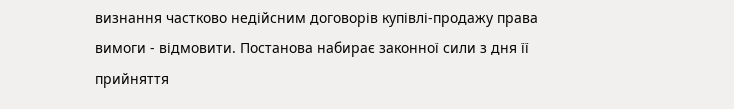визнання частково недійсним договорів купівлі-продажу права вимоги - відмовити. Постанова набирає законної сили з дня її прийняття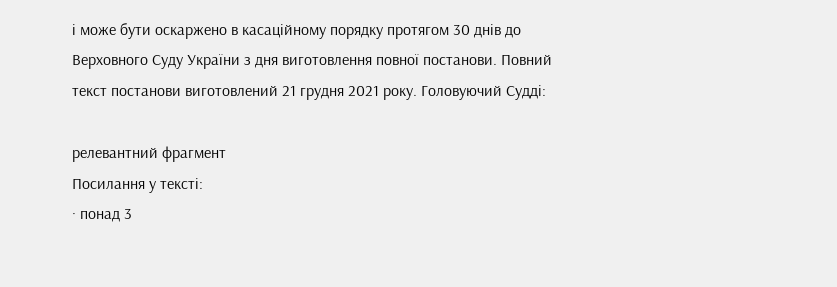і може бути оскаржено в касаційному порядку протягом 30 днів до Верховного Суду України з дня виготовлення повної постанови. Повний текст постанови виготовлений 21 грудня 2021 року. Головуючий Судді:

релевантний фрагмент
Посилання у тексті:
· понад 3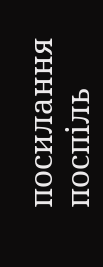посилання поспіль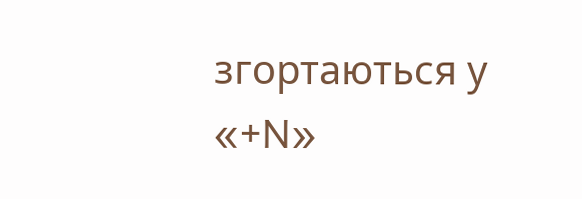згортаються у «+N»